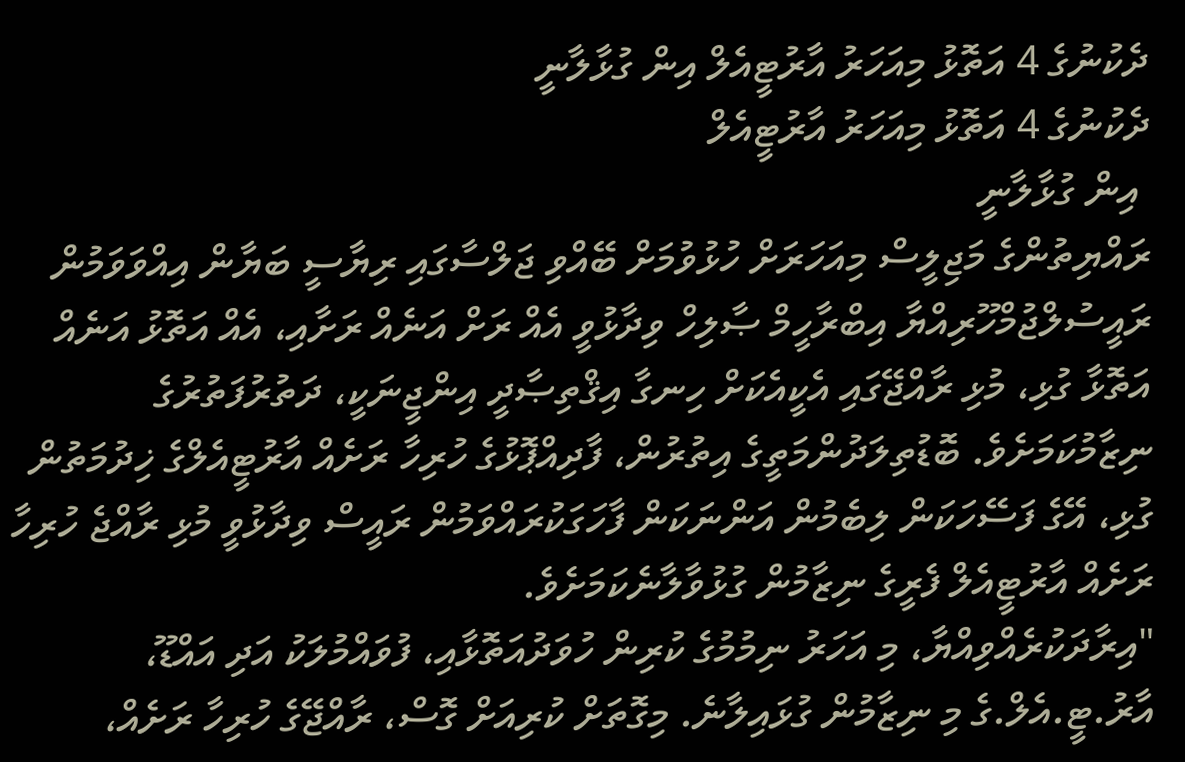ދެކުނުގެ 4 އަތޮޅު މިއަހަރު އާރުޓީއެލް އިން ގުޅާލާނީ
ދެކުނުގެ 4 އަތޮޅު މިއަހަރު އާރުޓީއެލް
 އިން ގުޅާލާނީ
ރައްޔިތުންގެ މަޖިލީސް މިއަހަރަށް ހުޅުވުމަށް ބޭއްވި ޖަލްސާގައި ރިޔާސީ ބަޔާން އިއްވަވަމުން ރައީސުލްޖުމްހޫރިއްޔާ އިބްރާހީމް ޞާލިހް ވިދާޅުވީ އެއް ރަށް އަނެއް ރަށާއި، އެއް އަތޮޅު އަނެއް އަތޮޅާ ގުޅި، މުޅި ރާއްޖޭގައި އެކީއެކަށް ހިނގާ އިޤްތިޞާދީ އިންޖީނަކީ، ދަތުރުފަތުރުގެ ނިޒާމުކަމަށެވެ. ބޮޑުތިލަދުންމަތީގެ އިތުރުން، ފާދިއްޕޮޅުގެ ހުރިހާ ރަށެއް އާރުޓީއެލްގެ ޚިދުމަތުން ގުޅި، އޭގެ ފަސޭހަކަން ލިބެމުން އަންނަކަން ފާހަގަކުރައްވަމުން ރައީސް ވިދާޅުވީ މުޅި ރާއްޖެ ހުރިހާ ރަށެއް އާރުޓީއެލް ފެރީގެ ނިޒާމުން ގުޅުވާލާނެކަމަށެވެ.
"އިރާދަކުރެއްވިއްޔާ، މި އަހަރު ނިމުމުގެ ކުރިން ހުވަދުއަތޮޅާއި، ފުވައްމުލަކު އަދި އައްޑޫ، އާރު.ޓީ.އެލް.ގެ މި ނިޒާމުން ގުޅައިލާނެ. މިގޮތަށް ކުރިއަށް ގޮސް، ރާއްޖޭގެ ހުރިހާ ރަށެއް،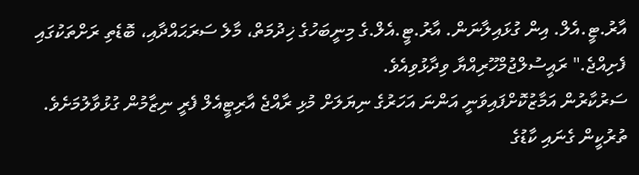އާރު.ޓީ.އެލް. އިން ގުޅައިލާނަން. އާރު.ޓީ.އެލް.ގެ މިނީބަހުގެ ޚިދުމަތް، މާލެ ސަރަޙައްދާއި، ބޮޑެތި ރަށްތަކުގައި ފެށިއްޖެ." ރައީސުލްޖުމްހޫރިއްޔާ ވިދާޅުވިއެވެ.
ސަރުކާރުން އަމާޒުކޮށްފައިވަނީ އަންނަ އަހަރުގެ ނިޔަލަށް މުޅި ރާއްޖެ އާރިޓީއެލް ފެރީ ނިޒާމުން ގުޅުވާލުމަށެވެ.
ތުރުކީން ގެނައި ކާޑުގެ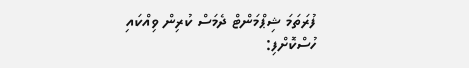ފުރަތަމަ ޝިޕްމަންޓް ދެމަސް ކުރިން ވިއްކައި ހުސްކޮށްފި: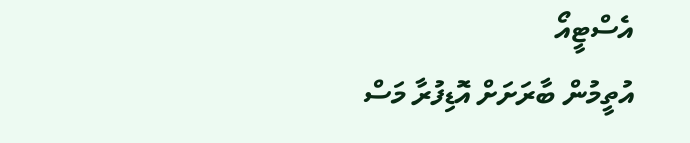އެސްޓީއޯ
އުތީމުން ބާރަށަށް އޮޑިފުރާ މަސް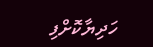ހަދިޔާކޮށްފި